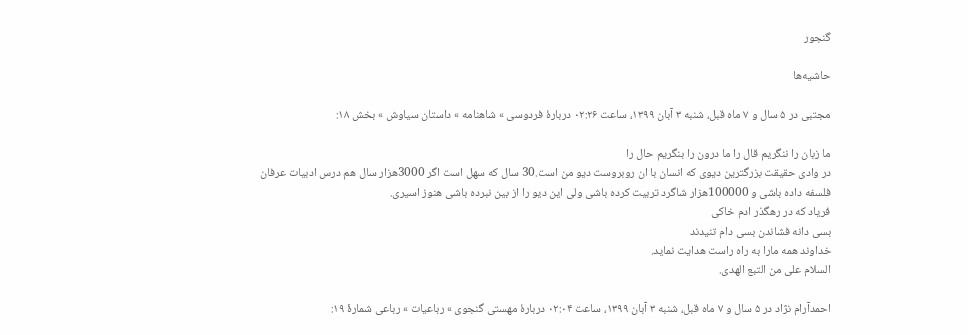گنجور

حاشیه‌ها

مجتبی در ۵ سال و ۷ ماه قبل، شنبه ۳ آبان ۱۳۹۹، ساعت ۰۲:۲۶ دربارهٔ فردوسی » شاهنامه » داستان سیاوش » بخش ۱۸:

ما زبان را ننگریم قال را ما درون را بنگریم حال را
در وادی حقیقت بزرگترین دیوی که انسان با ان روبروست دیو من است.30 سال که سهل است اگر 3000هزار سال هم درس ادبیات عرفان فلسفه داده باشی و 100000هزار شاگرد تربیت کرده باشی ولی این دیو را از بین نبرده باشی هنوز اسیری.
فریاد که در رهگذر ادم خاکی
بسی دانه فشاندن بسی دام تنیدند
خداوند همه مارا به راه راست هدایت نماید.
السلام علی من التبع الهدی.

احمدآرام نژاد در ۵ سال و ۷ ماه قبل، شنبه ۳ آبان ۱۳۹۹، ساعت ۰۲:۰۴ دربارهٔ مهستی گنجوی » رباعیات » رباعی شمارۀ ۱۹: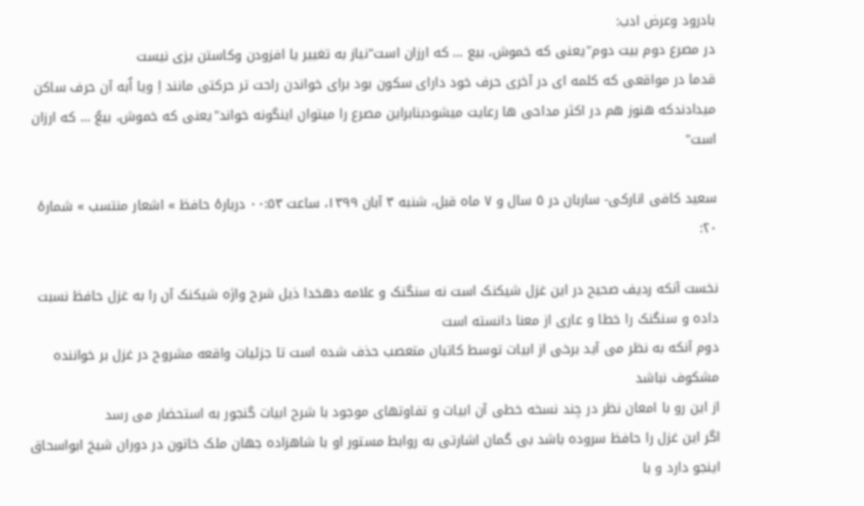بادرود وعرض ادب:
در مصرع دوم بیت دوم"یعنی که خموش، بیع … که ارزان است"نیاز به تغییر یا افزودن وکاستن یزی نیست
قدما در مواقعی که کلمه ای در آخری حرف خود دارای سکون بود برای خواندن راحت تر حرکتی مانند اِ ویا اٌبه آن حرف ساکن میدادندکه هنوز هم در اکثر مداحی ها رعایت میشودبنابراین مصرع را میتوان اینگونه خواند"یعنی که خموش، بیعٌ … که ارزان است"

سعید کافی انارکی- ساربان در ۵ سال و ۷ ماه قبل، شنبه ۳ آبان ۱۳۹۹، ساعت ۰۰:۵۳ دربارهٔ حافظ » اشعار منتسب » شمارهٔ ۲۰:

نخست آنکه ردیف صحیح در این غزل شیکنک است نه سنگنک و علامه دهخدا ذیل شرح واژه شیکنک آن را به غزل حافظ نسبت داده و سنگنک را خطا و عاری از معنا دانسته است
دوم آنکه به نظر می آید برخی از ابیات توسط کاتبان متعصب حذف شده است تا جزئیات واقعه مشروح در غزل بر خواننده مشکوف نباشد
از این رو با امعان نظر در چند نسخه خطی آن ابیات و تفاوتهای موجود با شرح ابیات گنجور به استحضار می رسد
اگر این غزل را حافظ سروده باشد بی گمان اشارتی به روابط مستور او با شاهزاده جهان ملک خاتون در دوران شیخ ابواسحاق اینجو دارد و با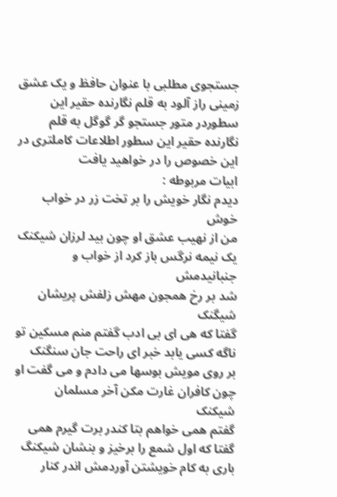جستجوی مطلبی با عنوان حافظ و یک عشق زمینی راز آلود به قلم نگارنده حقیر این سطوردر متور جستجو گر گوگل به قلم نگارنده حقیر این سطور اطلاعات کاملتری در این خصوص را در خواهید یافت
ابیات مربوطه :
دیدم نگار خویش را بر تخت زر در خواب خوش
من از نهیب عشق او چون بید لرزان شیکنک
یک نیمه نرگس باز کرد از خواب و جنبانیدمش
شد بر رخ همجون مهش زلفش پریشان شیگنک
گفتا که هی ای بی ادب گفتم منم مسکین تو
ناگه کسی یابد خبر ای راحت جان سنگنک
بر روی مویش بوسها می دادم و می گفت او
چون کافران غارت مکن آخر مسلمان شیکنک
گفتم همی خواهم بتا کندر برت گیرم همی
گفتا که اول شمع را برخیز و بنشان شیکنگ
باری به کام خویشتن آوردمش اندر کنار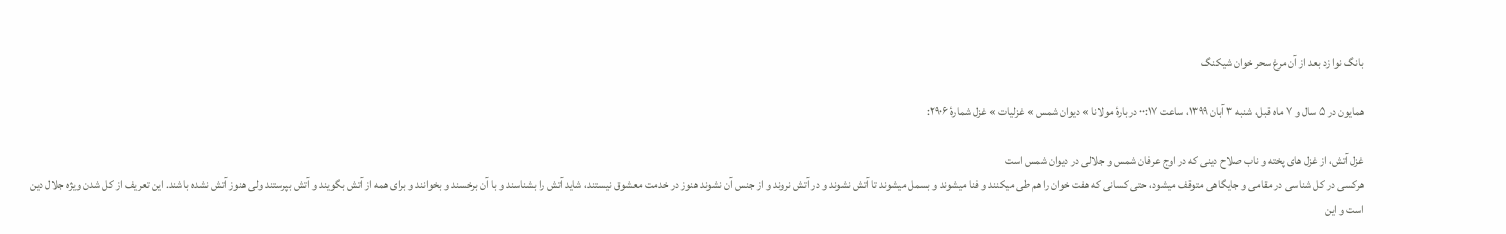بانگ نوا زد بعد از آن مرغ سحر خوان شیکنگ

همایون در ۵ سال و ۷ ماه قبل، شنبه ۳ آبان ۱۳۹۹، ساعت ۰۰:۱۷ دربارهٔ مولانا » دیوان شمس » غزلیات » غزل شمارهٔ ۲۹۰۶:

غزل آتش، از غزل های پخته و ناب صلاح دینی که در اوج عرفان شمس و جلالی در دیوان شمس است
هرکسی در کل شناسی در مقامی و جایگاهی متوقف میشود، حتی کسانی که هفت خوان را هم طی میکنند و فنا میشوند و بسمل میشوند تا آتش نشوند و در آتش نروند و از جنس آن نشوند هنوز در خدمت معشوق نیستند، شاید آتش را بشناسند و با آن برخسند و بخوانند و برای همه از آتش بگویند و آتش بپرستند ولی هنوز آتش نشده باشند. این تعریف از کل شدن ویژه جلال دین است و این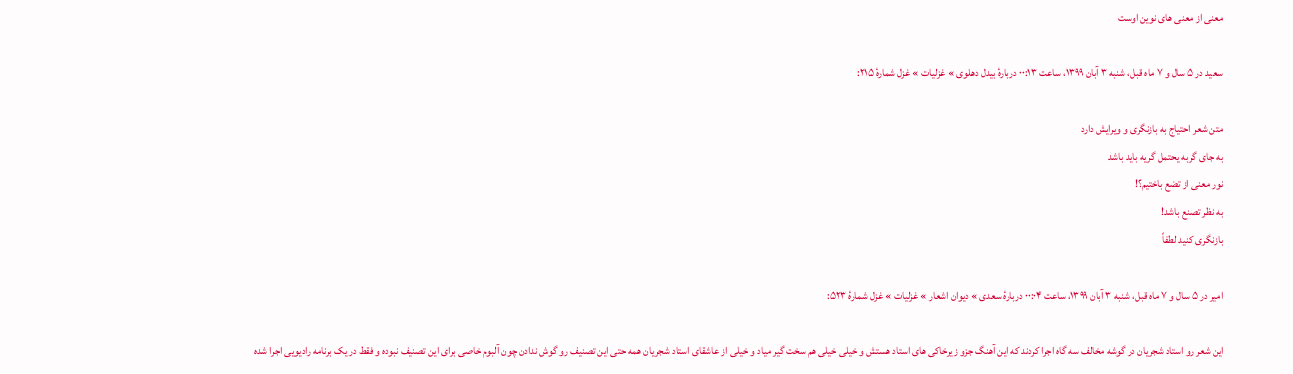معنی از معنی های نوین اوست

سعید در ۵ سال و ۷ ماه قبل، شنبه ۳ آبان ۱۳۹۹، ساعت ۰۰:۱۳ دربارهٔ بیدل دهلوی » غزلیات » غزل شمارهٔ ۲۱۵:

متن شعر احتیاج به بازنگری و ویرایش دارد
به جای گربه یحتمل گریه باید باشد
نور معنی از تضع باختیم؟!
به نظر تصنع باشد!
بازنگری کنید لطفاً

امیر در ۵ سال و ۷ ماه قبل، شنبه ۳ آبان ۱۳۹۹، ساعت ۰۰:۰۴ دربارهٔ سعدی » دیوان اشعار » غزلیات » غزل شمارهٔ ۵۲۳:

این شعر رو استاد شجریان در گوشه مخالف سه گاه اجرا کردند که این آهنگ جزو زیرخاکی های استاد هستش و خیلی خیلی هم سخت گیر میاد و خیلی از عاشقای استاد شجریان همه حتی این تصنیف رو گوش ندادن چون آلبوم خاصی برای این تصنیف نبوده و فقط در یک برنامه رادیویی اجرا شده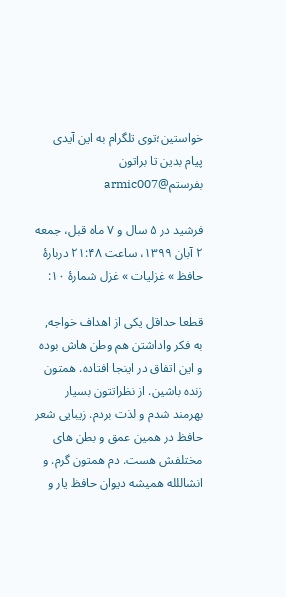خواستین؛توی تلگرام به این آیدی پیام بدین تا براتون بفرستم@armic007

فرشید در ۵ سال و ۷ ماه قبل، جمعه ۲ آبان ۱۳۹۹، ساعت ۲۱:۴۸ دربارهٔ حافظ » غزلیات » غزل شمارهٔ ۱۰:

قطعا حداقل یکی از اهداف خواجه, به فکر واداشتن هم وطن هاش بوده و این اتفاق در اینجا افتاده. همتون زنده باشین. از نظراتتون بسیار بهرمند شدم و لذت بردم. زیبایی شعر حافظ در همین عمق و بطن های مختلفش هست. دم همتون گرم. و انشاللله همیشه دیوان حافظ یار و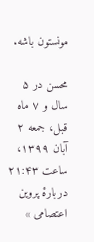مونستون باشه.

محسن در ۵ سال و ۷ ماه قبل، جمعه ۲ آبان ۱۳۹۹، ساعت ۲۱:۴۳ دربارهٔ پروین اعتصامی »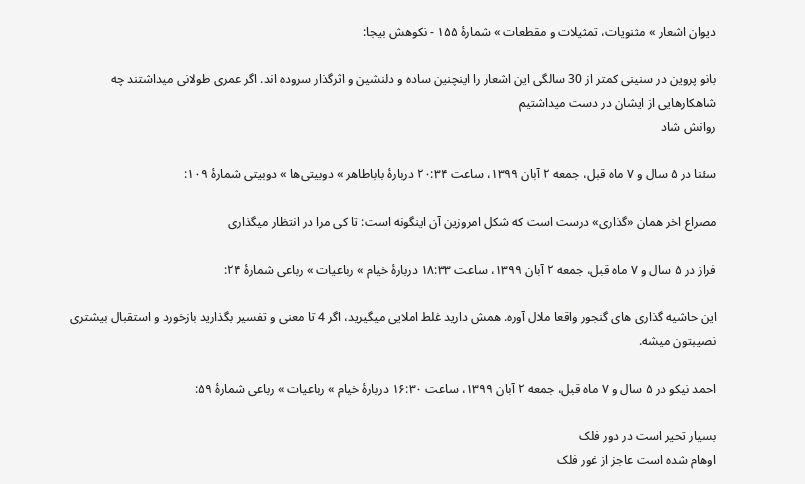دیوان اشعار » مثنویات، تمثیلات و مقطعات » شمارهٔ ۱۵۵ - نکوهش بیجا:

بانو پروین در سنینی کمتر از 30 سالگی این اشعار را اینچنین ساده و‌ دلنشین و اثرگذار سروده اند. اگر عمری طولانی میداشتند چه شاهکارهایی از ایشان در دست میداشتیم
روانش شاد

سئنا در ۵ سال و ۷ ماه قبل، جمعه ۲ آبان ۱۳۹۹، ساعت ۲۰:۳۴ دربارهٔ باباطاهر » دوبیتی‌ها » دوبیتی شمارهٔ ۱۰۹:

مصراع اخر همان «گذاری» درست است که شکل امروزین آن اینگونه است: تا کی مرا در انتظار میگذاری

فراز در ۵ سال و ۷ ماه قبل، جمعه ۲ آبان ۱۳۹۹، ساعت ۱۸:۳۳ دربارهٔ خیام » رباعیات » رباعی شمارهٔ ۲۴:

این حاشیه گذاری های گنجور واقعا ملال آوره. همش دارید غلط املایی میگیرید، اگر 4 تا معنی و تفسیر بگذارید بازخورد و استقبال بیشتری نصیبتون میشه.

احمد نیکو در ۵ سال و ۷ ماه قبل، جمعه ۲ آبان ۱۳۹۹، ساعت ۱۶:۳۰ دربارهٔ خیام » رباعیات » رباعی شمارهٔ ۵۹:

بسیار تحیر است در دور فلک
اوهام شده است عاجز از غور فلک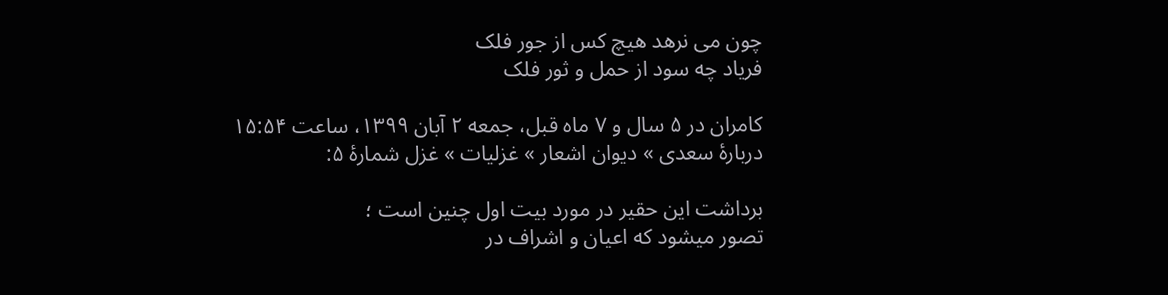چون می نرهد هیچ کس از جور فلک
فریاد چه سود از حمل و ثور فلک

کامران در ۵ سال و ۷ ماه قبل، جمعه ۲ آبان ۱۳۹۹، ساعت ۱۵:۵۴ دربارهٔ سعدی » دیوان اشعار » غزلیات » غزل شمارهٔ ۵:

برداشت این حقیر در مورد بیت اول چنین است ؛
تصور میشود که اعیان و اشراف در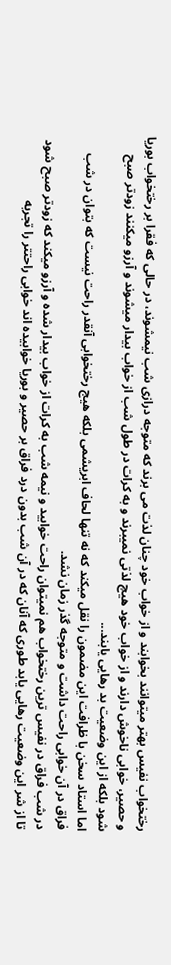رختخواب نفیس بهتر میتوانند بخوابند و از خواب خود چنان لذت می برند که متوجه درازی شب نیمشوند، در حالی که فقرا بر رختخواب بوریا و حصیر، خوابی ناخوش دارند و از خواب خود هیچ لذتی نمیبرند و به کرات در طول شب از خواب بیدار میشوند و آرزو میکنند زودتر صبح شود بلکه از این وضعیت بد رهایی یابند...
اما استاد سخن با ظرافت این مضمون را نقل میکند که نه تنها لحاف ابریشمی بلکه هیج رختخوابی آنقدر راحت نیست که بتوان در شب فراق در آن خوابی راحت داشت و متوجه گذر زمان نشد.
در شب فراق در نفیس ترین رختخواب هم نمیتوان راحت خوابید و نیمه شب به کرات از خواب بیدار شده و آرزو میکند که زودتر صبح شود تا از شر این وضعیت رهایی یابد طوری که آنان که در آن شب بدون درد فراق بر حصیر و بوریا خوابیده اند خوابی راحتتر را تجربه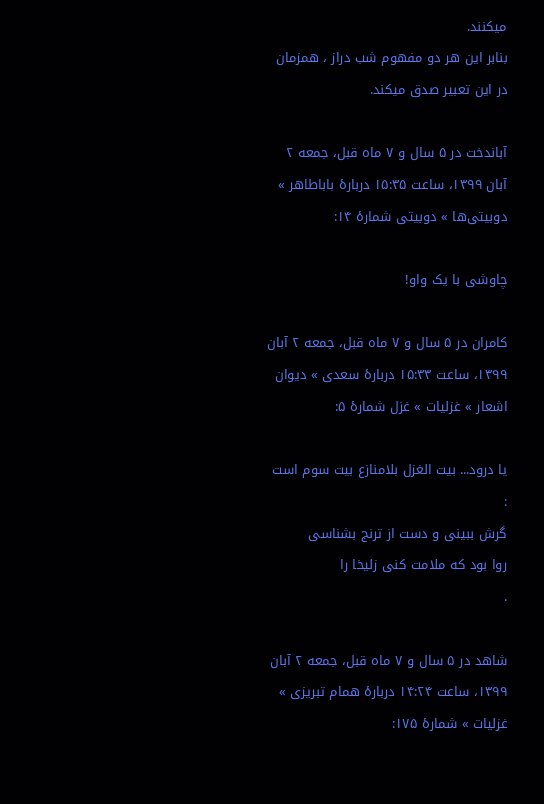میکنند.
بنابر این هر دو مفهوم شب دراز ، همزمان در این تعبیر صدق میکند.

آباندخت در ۵ سال و ۷ ماه قبل، جمعه ۲ آبان ۱۳۹۹، ساعت ۱۵:۳۵ دربارهٔ باباطاهر » دوبیتی‌ها » دوبیتی شمارهٔ ۱۴:

چاوشی با یک واو!

کامران در ۵ سال و ۷ ماه قبل، جمعه ۲ آبان ۱۳۹۹، ساعت ۱۵:۳۳ دربارهٔ سعدی » دیوان اشعار » غزلیات » غزل شمارهٔ ۵:

یا درود... بیت الغزل بلامنازع بیت سوم است :
گرش ببینی و دست از ترنج بشناسی
روا بود که ملامت کنی زلیخا را
.

شاهد در ۵ سال و ۷ ماه قبل، جمعه ۲ آبان ۱۳۹۹، ساعت ۱۴:۲۴ دربارهٔ همام تبریزی » غزلیات » شمارهٔ ۱۷۵: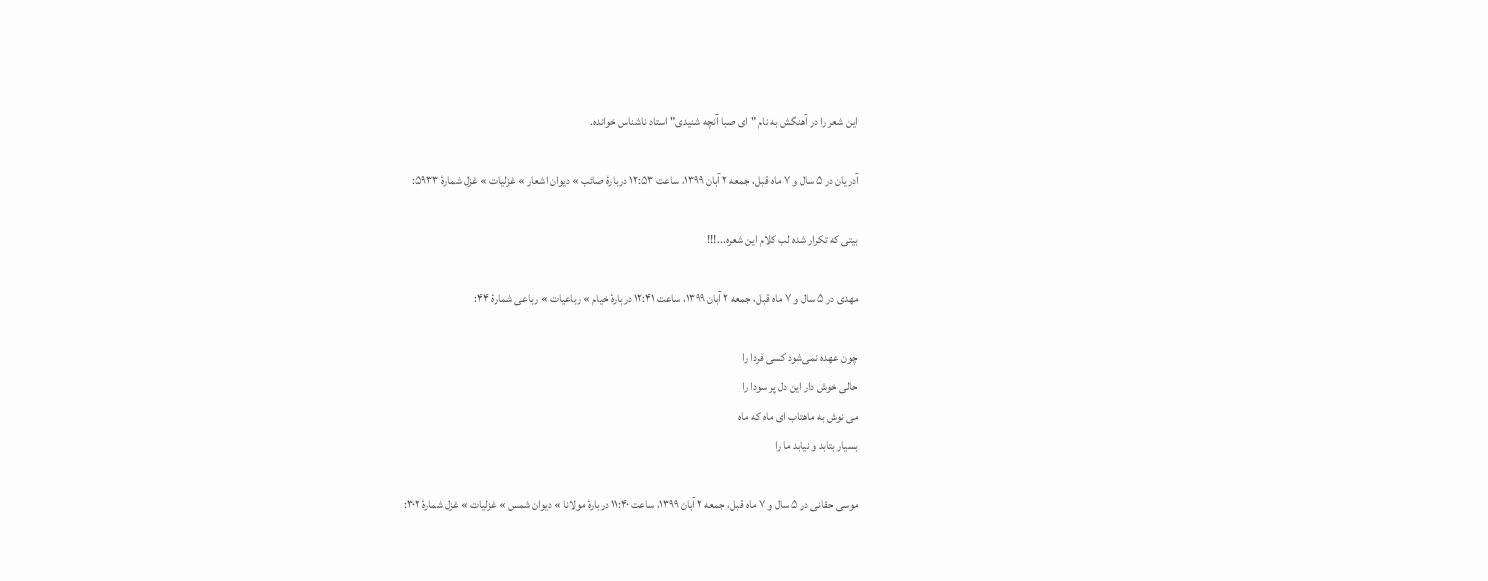این شعر را در آهنگش به نام "ای صبا آنچه شنیدی" استاد ناشناس خوانده.

آدریان در ۵ سال و ۷ ماه قبل، جمعه ۲ آبان ۱۳۹۹، ساعت ۱۲:۵۳ دربارهٔ صائب » دیوان اشعار » غزلیات » غزل شمارهٔ ۵۹۳۳:

بیتی که تکرار شده لب کلام این شعره...!!!

مهدی در ۵ سال و ۷ ماه قبل، جمعه ۲ آبان ۱۳۹۹، ساعت ۱۲:۴۱ دربارهٔ خیام » رباعیات » رباعی شمارهٔ ۴۴:

چون عهده نمی‌شود کسی فردا را
حالی خوش دار این دل پر سودا را
می نوش به ماهتاب ای ماه که ماه
بسیار بتابد و نیابد ما را

موسی حقانی در ۵ سال و ۷ ماه قبل، جمعه ۲ آبان ۱۳۹۹، ساعت ۱۱:۴۰ دربارهٔ مولانا » دیوان شمس » غزلیات » غزل شمارهٔ ۳۰۲: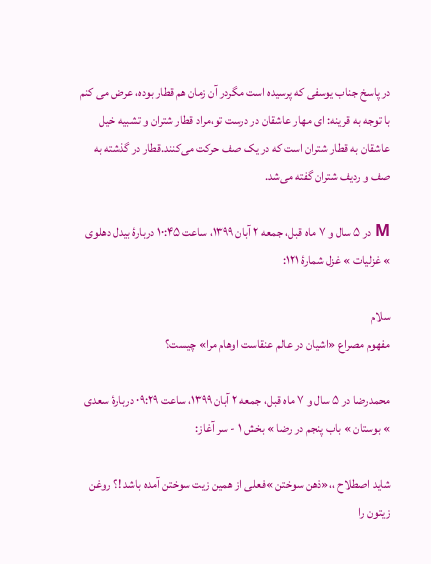در پاسخ جناب یوسفی که پرسیده است مگردر آن زمان هم قطار بوده، عرض می کنم با توجه به قرینه: ای مهار عاشقان در درست تو،مراد قطار شتران و تشبیه خیل عاشقان به قطار شتران است که در یک صف حرکت می‌کنند.قطار در گذشته به صف و ردیف شتران گفته می‌شد.

M در ۵ سال و ۷ ماه قبل، جمعه ۲ آبان ۱۳۹۹، ساعت ۱۰:۴۵ دربارهٔ بیدل دهلوی » غزلیات » غزل شمارهٔ ۱۲۱:

سلام
مفهوم مصراع «اشیان در عالم عنقاست اوهام مرا» چیست؟

محمدرضا در ۵ سال و ۷ ماه قبل، جمعه ۲ آبان ۱۳۹۹، ساعت ۰۹:۲۹ دربارهٔ سعدی » بوستان » باب پنجم در رضا » بخش ۱ - سر آغاز:

شاید اصطلاح ،،«ذهن سوختن »فعلی از همین زیت سوختن آمده باشد !؟ روغن زیتون را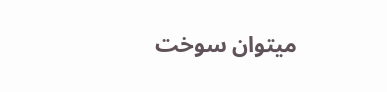میتوان سوخت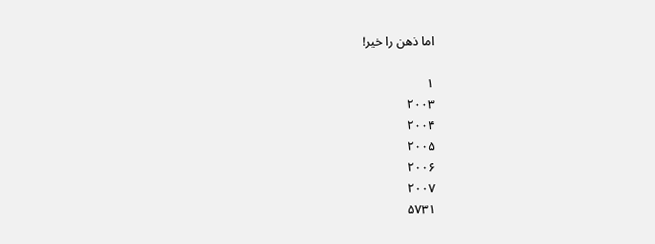اما ذهن را خیر!

۱
۲۰۰۳
۲۰۰۴
۲۰۰۵
۲۰۰۶
۲۰۰۷
۵۷۳۱